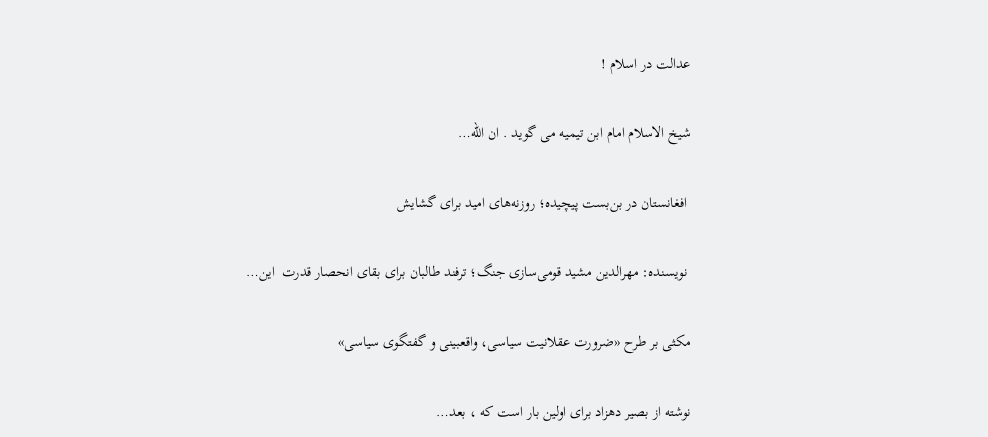عدالت در اسلام !

شیخ الاسلام امام ابن تیمیه می گوید . ان الله…

 افغانستان در بن‌بست پیچیده؛ روزنه‌های امید برای گشایش

 نویسنده: مهرالدین مشید قومی‌سازی جنگ؛ ترفند طالبان برای بقای انحصار قدرت  این…

مکثی بر طرح «ضرورت عقلانیت سیاسی، واقعبینی و گفتگوی سیاسی»

نوشته از بصیر دهزاد برای اولین بار است که ، بعد…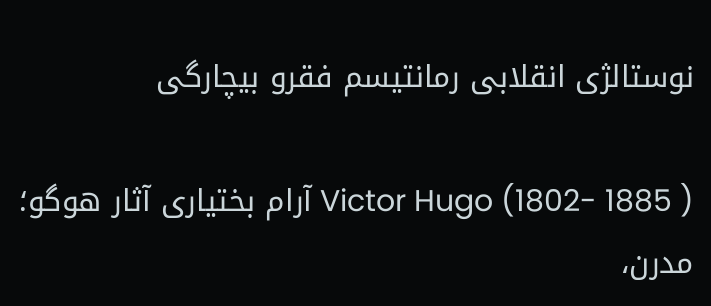نوستالژی انقلابی رمانتیسم فقرو بیچارگی

Victor Hugo (1802- 1885 ) آرام بختیاری آثار هوگو؛ مدرن،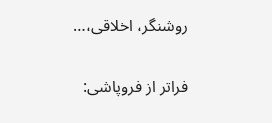روشنگر، اخلاقی،…

فراتر از فروپاشی: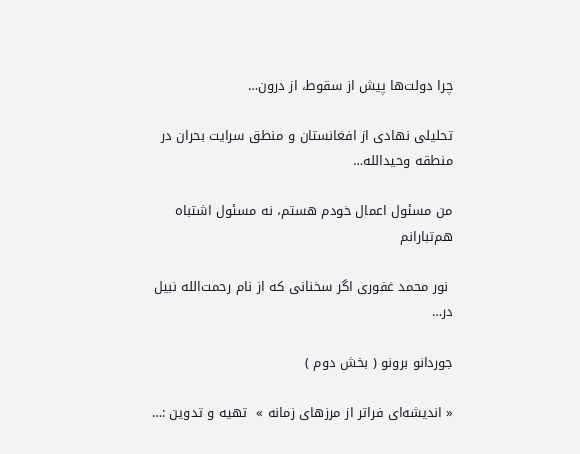چرا دولت‌ها پیش از سقوط، از درون…

تحلیلی نهادی از افغانستان و منطق سرایت بحران در منطقه وحیدالله…

من مسئول اعمال خودم هستم، نه مسئول اشتباه هم‌تبارانم

 نور محمد غفوری اگر سخنانی که از نام رحمت‌الله نبیل در…

جوردانو برونو ( بخش دوم )

« اندیشه‌ای فراتر از مرزهای زمانه »  تهیه و تدوین :…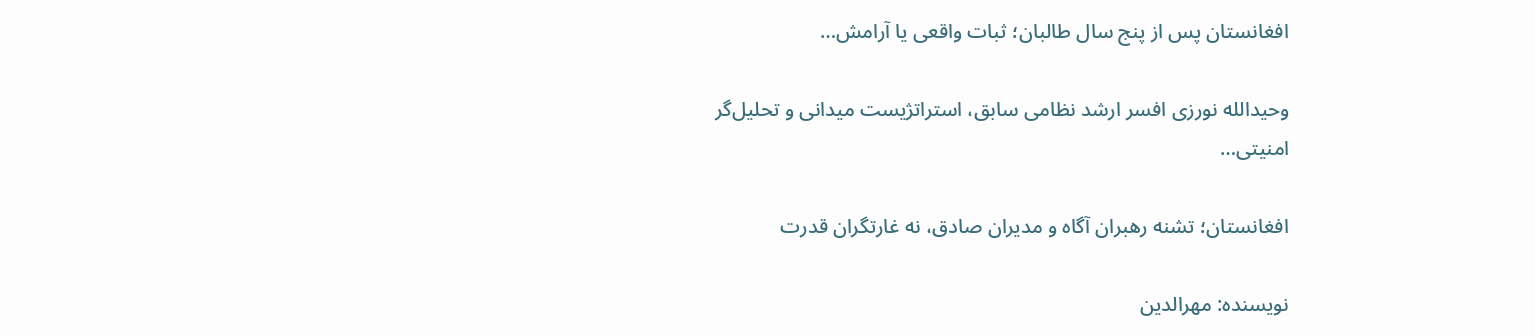افغانستان پس از پنج سال طالبان؛ ثبات واقعی یا آرامش…

وحیدالله نورزی افسر ارشد نظامی سابق، استراتژیست میدانی و تحلیل‌گر امنیتی…

افغانستان؛ تشنه رهبران آگاه و مدیران صادق، نه غارتگران قدرت

نویسنده: مهرالدین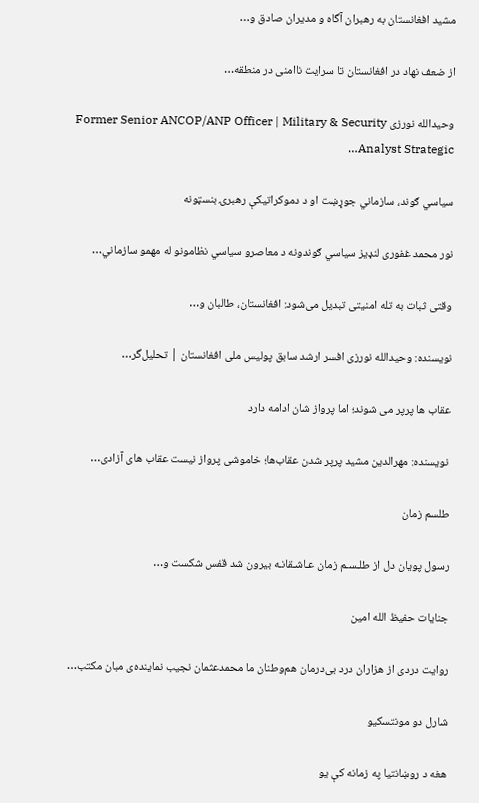مشید افغانستان به رهبران آگاه و مدیران صادق و…

از ضعف نهاد در افغانستان تا سرایت ناامنی در منطقه…

وحیدالله نورزی Former Senior ANCOP/ANP Officer | Military & Security Analyst Strategic…

سیاسي ګوند، سازماني جوړښت او د دموکراتیکې رهبرۍ بنسټونه

نور محمد غفوری لنډیز سیاسي ګوندونه د معاصرو سیاسي نظامونو له مهمو سازماني…

وقتی ثبات به تله امنیتی تبدیل می‌شود: افغانستان، طالبان و…

نویسنده: وحیدالله نورزی افسر ارشد سابق پولیس ملی افغانستان | تحلیل‌گر…

عقاب ها پرپر می شوند؛ اما پرواز شان ادامه دارد

 نویسنده: مهرالدین مشید پرپر شدن عقاب‌ها؛ خاموشی پرواز نیست عقاب‌ های آزادی…

طلسم زمان

رسول پویان دل از طلـسـم زمان عـاشـقانـه بیرون شد قفس شکست و…

جنایات حفیظ الله امین

روایت دردی از هزاران درد بی‌درمان هم‌وطنان ما محمدعثمان نجیب نماینده‌ی مبان مکتب…

شارل دو مونتسکیو

هغه د روښانتیا په زمانه کې یو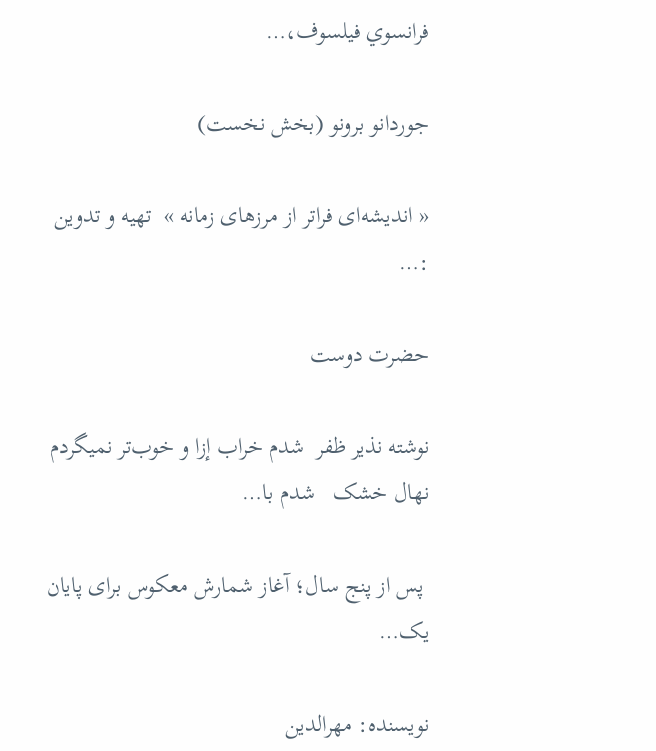فرانسوي فیلسوف،…

جوردانو برونو (بخش نخست)

« اندیشه‌ای فراتر از مرزهای زمانه »  تهیه و تدوین :…

حضرت دوست

نوشته نذیر ظفر  شدم خراب إزا و خوب‌تر نمیگردم نهال خشک   شدم با…

 پس از پنج سال؛ آغاز شمارش معکوس برای پایان یک…

نویسنده: مهرالدین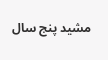مشید پنج سال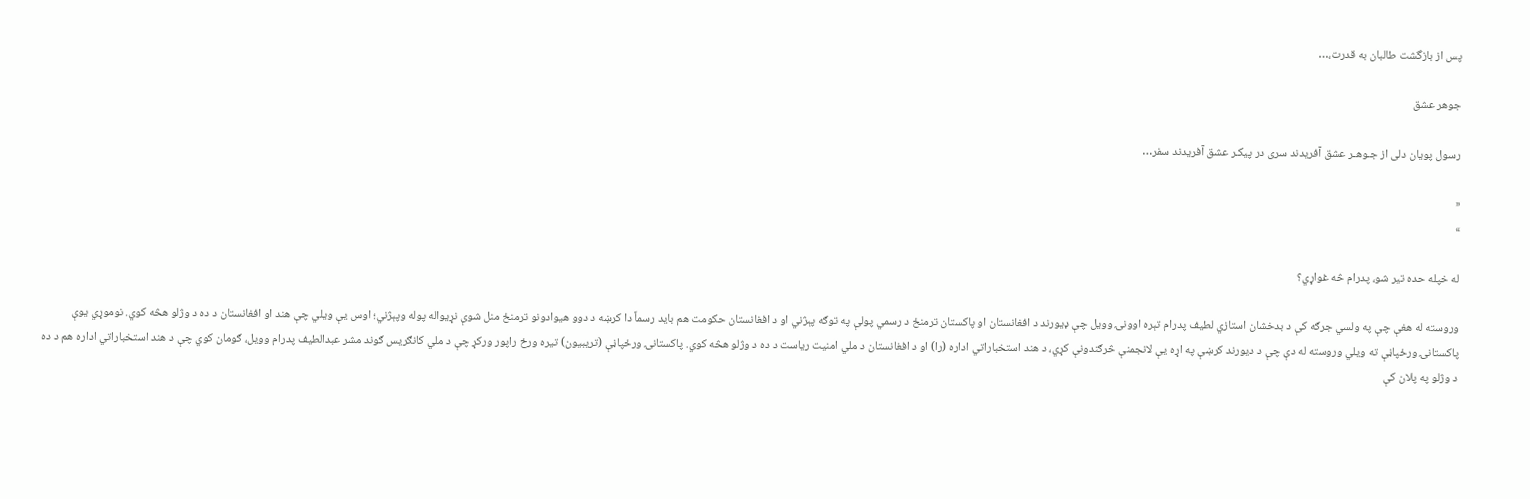پس از بازگشت طالبان به قدرت،…

جوهر عشق

رسول پویان دلی از جـوهـر عشق آفریدند سری در پیکـر عشق آفریدند سفر…

«
»

له خپله حده تير شو، پدرام څه غواړي؟

وروسته له هغې چې په ولسي جرګه کې د بدخشان استازي لطيف پدرام تېره اوونۍ وویل چې ډیورند د افغانستان او پاکستان ترمنځ د رسمي پولې په توګه پېژني او د افغانستان حکومت هم باید رسماً دا کرښه د دوو هیوادونو ترمنځ منل شوې نړیواله پوله وپېژني؛ اوس يې ويلي چې هند او افغانستان د ده د وژلو هڅه کوي. نوموړي يوې پاکستانۍ ورځپاڼې ته ويلي وروسته له دې چې د دیورند کرښې په اړه یې لانجمنې څرګندونې کړي، د هند استخباراتي اداره (را) او د افغانستان د ملي امنیت ریاست د ده د وژلو هڅه کوي. پاکستانۍ ورځپاڼې (تریبیون) تيره ورځ راپور ورکړ چې د ملي کانګریس ګوند مشر عبدالطیف پدرام وویل، ګومان کوي چې د هند استخباراتي اداره هم د ده د وژلو په پلان کې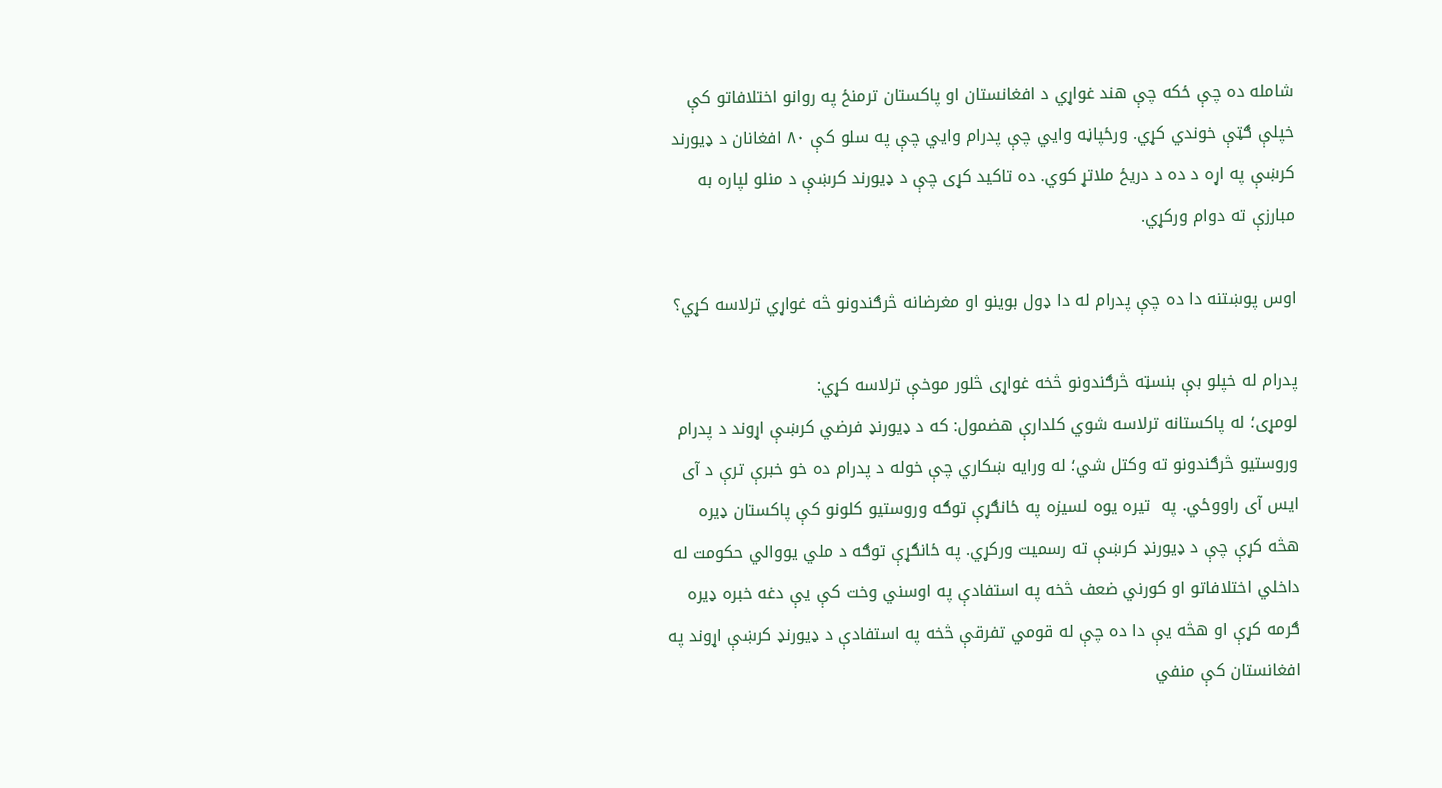شامله ده چې ځکه چې هند غواړي د افغانستان او پاکستان ترمنځ په روانو اختلافاتو کې خپلې ګټې خوندي کړي. ورځپاڼه وايي چې پدرام وايي چې په سلو کې ۸۰ افغانان د ډیورند کرښې په اړه د ده د دریځ ملاتړ کوي. ده تاکید کړی چې د ډیورند کرښې د منلو لپاره به مبارزې ته دوام ورکړي.

اوس پوښتنه دا ده چې پدرام له دا ډول بوينو او مغرضانه څرګندونو څه غواړي ترلاسه کړي؟

پدرام له خپلو بې بنسټه څرګندونو څخه غواړی څلور موخې ترلاسه کړي:
لومړی؛ له پاکستانه ترلاسه شوي کلدارې هضمول: که د ډيورنډ فرضي کرښې اړوند د پدرام وروستيو څرګندونو ته وکتل شي؛ له ورايه ښکاري چې خوله د پدرام ده خو خبرې ترې د آی ايس آی راووځي. په  تيره يوه لسيزه په ځانګړې توګه وروستيو کلونو کې پاکستان ډيره هڅه کړې چې د ډيورنډ کرښې ته رسميت ورکړي. په ځانګړې توګه د ملي يووالي حکومت له داخلي اختلافاتو او کورني ضعف څخه په استفادې په اوسني وخت کې يې دغه خبره ډيره ګرمه کړې او هڅه يې دا ده چې له قومي تفرقې څخه په استفادې د ډيورنډ کرښې اړوند په افغانستان کې منفي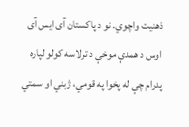ذهنيت واچوي. نو د پاکستان آی ايس آی اوس د همدې موخې د ترلاسه کولو لپاره پدرام چې له پخوا په قومي، ژبني او سمتي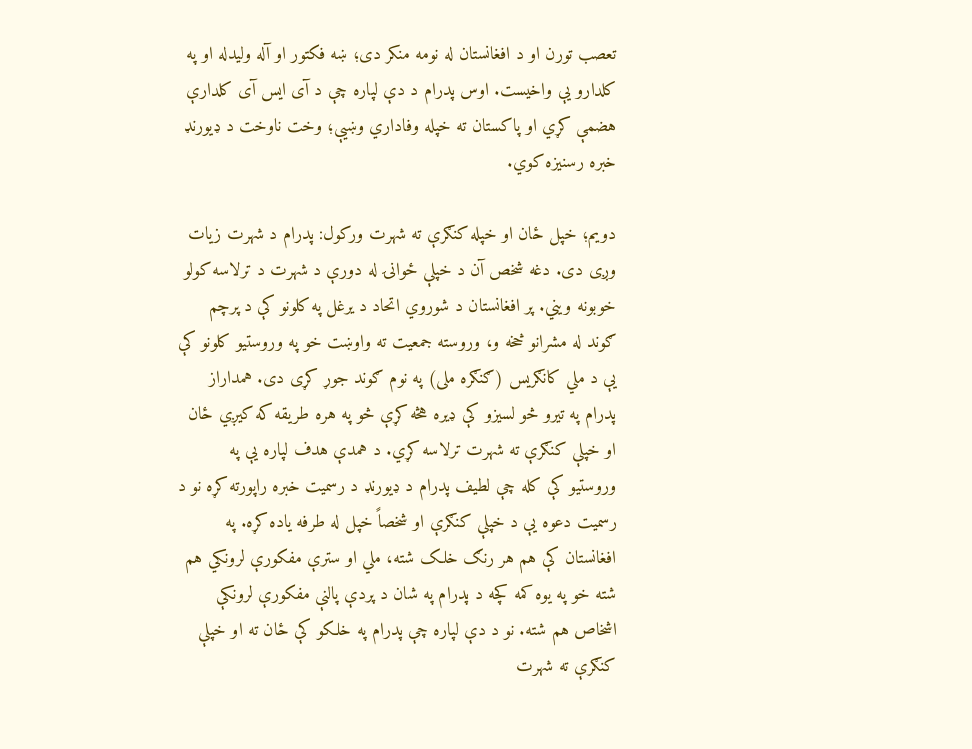تعصب تورن او د افغانستان له نومه منکر دی؛ ښه فکتور او آله وليدله او په کلدارو يې واخيست. اوس پدرام د دې لپاره چې د آی ايس آی کلدارې هضمې کړي او پاکستان ته خپله وفاداري وښيې؛ وخت ناوخت د ډيورنډ خبره رسنيزه کوي.

دويم؛ خپل ځان او خپله کنګرې ته شهرت ورکول: پدرام د شهرت زيات وږی دی. دغه شخص آن د خپلې ځوانۍ له دورې د شهرت د ترلاسه کولو خوبونه ويني. پر افغانستان د شوروي اتحاد د یرغل په کلونو کې د پرچم ګوند له مشرانو څخه و، وروسته جمعیت ته واوښت خو په وروستیو کلونو کې یې د ملي کانګریس (ګنګره ملی) په نوم ګوند جوړ کړی دی. همداراز پدرام په تيرو څو لسيزو کې ډيره هڅه کړې څو په هره طريقه که کيږي ځان او خپلې کنګرې ته شهرت ترلاسه کړي. د همدې هدف لپاره يې په وروستيو کې کله چې لطيف پدرام د ډيورنډ د رسميت خبره راپورته کړه نو د رسميت دعوه يې د خپلې کنګرې او شخصاً خپل له طرفه ياده کړه. په افغانستان کې هم هر رنګ خلک شته، ملي او سترې مفکورې لرونکي هم شته خو په يوه کمه کچه د پدرام په شان د پردې پالنې مفکورې لرونکې اشخاص هم شته. نو د دې لپاره چې پدرام په خلکو کې ځان ته او خپلې کنګرې ته شهرت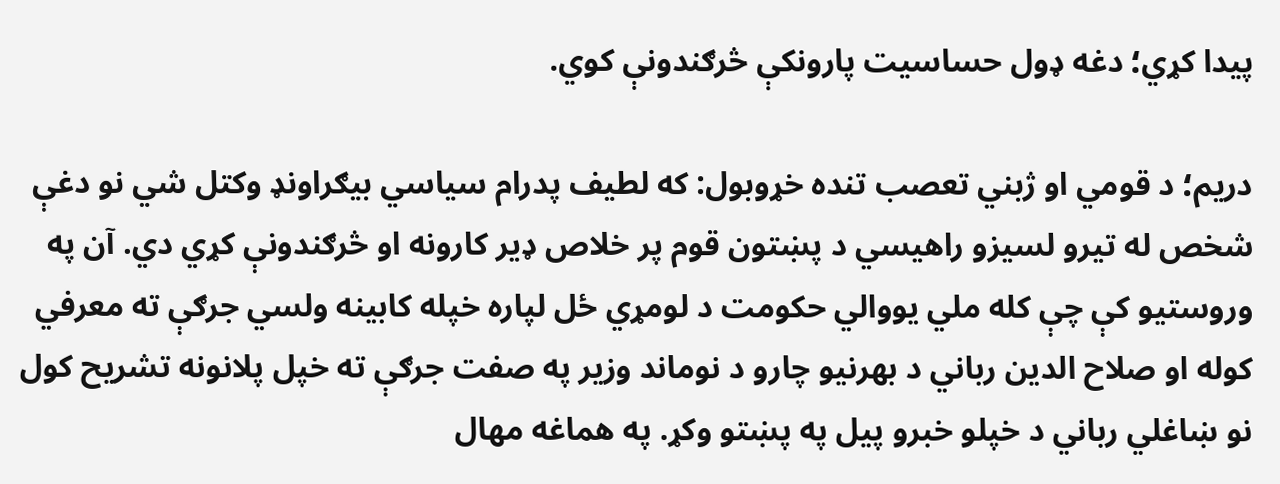پيدا کړي؛ دغه ډول حساسيت پارونکې څرګندونې کوي.

دریم؛ د قومي او ژبني تعصب تنده خړوبول: که لطيف پدرام سياسي بيګراونډ وکتل شي نو دغې شخص له تيرو لسيزو راهيسي د پښتون قوم پر خلاص ډير کارونه او څرګندونې کړي دي. آن په وروستيو کې چې کله ملي يووالي حکومت د لومړي ځل لپاره خپله کابينه ولسي جرګې ته معرفي کوله او صلاح الدين رباني د بهرنيو چارو د نوماند وزير په صفت جرګې ته خپل پلانونه تشريح کول نو ښاغلي رباني د خپلو خبرو پيل په پښتو وکړ. په هماغه مهال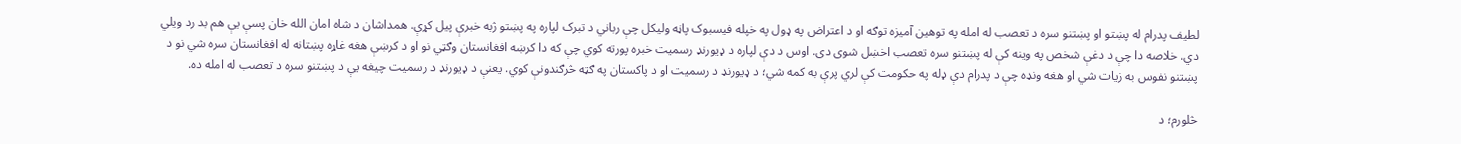لطيف پدرام له پښتو او پښتنو سره د تعصب له امله په توهين آميزه توګه او د اعتراض په ډول په خپله فيسبوک پاڼه ولیکل چې رباني د تبرک لپاره په پښتو ژبه خبرې پيل کړې. همداشان د شاه امان الله خان پسې يې هم بد رد ويلي دي. خلاصه دا چې د دغې شخص په وينه کې له پښتنو سره تعصب اخښل شوی دی. اوس د دې لپاره د ډيورنډ رسميت خبره پورته کوي چې که دا کرښه افغانستان وګټي نو او د کرښې هغه غاړه پښتانه له افغانستان سره شي نو د پښتنو نفوس به زیات شي او هغه ونډه چې د پدرام دې ډله په حکومت کې لري پرې به کمه شي؛ د ډيورنډ د رسميت او د پاکستان په ګټه څرګندونې کوي. يعنې د ډيورنډ د رسميت چيغه يې د پښتنو سره د تعصب له امله ده.

څلورم؛ د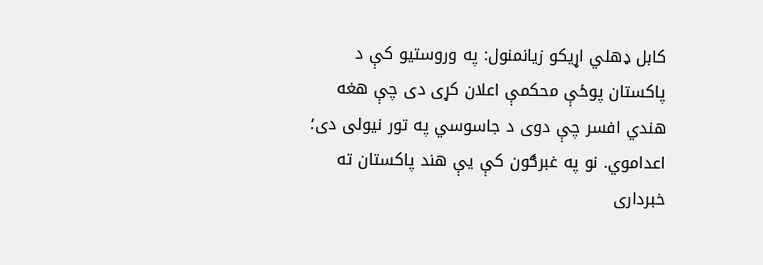کابل ډهلي اړیکو زيانمنول: په وروستيو کې د پاکستان پوځې محکمې اعلان کړی دی چې هغه هندي افسر چې دوی د جاسوسي په تور نيولی دی؛ اعداموي. نو په غبرګون کې يې هند پاکستان ته خبرداری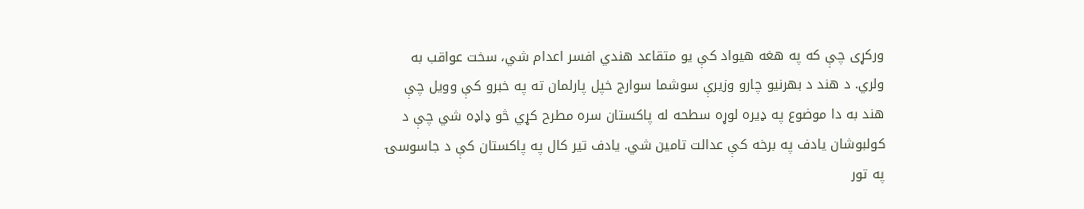ورکړی چې که په هغه هيواد کې يو متقاعد هندي افسر اعدام شي، سخت عواقب به ولري. د هند د بهرنيو چارو وزيرې سوشما سوارج خپل پارلمان ته په خبرو کې وويل چې هند به دا موضوع په ډيره لوړه سطحه له پاکستان سره مطرح کړي څو ډاډه شي چې د کولبوشان یادف په برخه کې عدالت تامين شي. يادف تير کال په پاکستان کې د جاسوسۍ په تور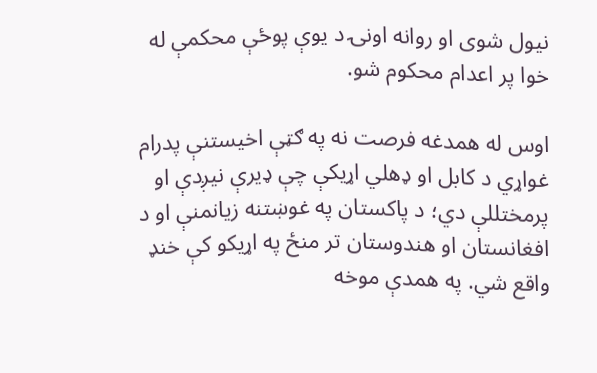نيول شوی او روانه اونۍ د يوې پوځې محکمې له خوا پر اعدام محکوم شو.

اوس له همدغه فرصت نه په ګټې اخيستنې پدرام غواړي د کابل او ډهلي اړيکې چې ډيرې نيږدې او پرمختللې دي؛ د پاکستان په غوښتنه زيانمنې او د افغانستان او هندوستان تر منځ په اړیکو کې خنډ واقع شي. په همدې موخه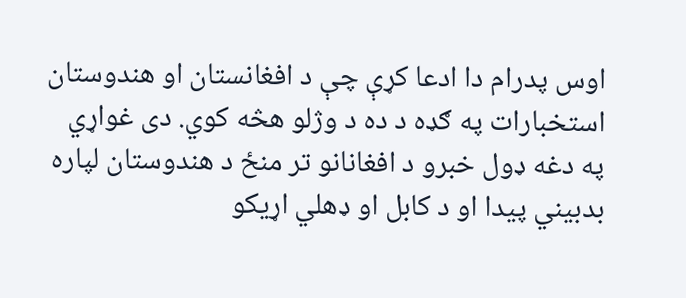اوس پدرام دا ادعا کړې چې د افغانستان او هندوستان استخبارات په ګډه د ده د وژلو هڅه کوي. دی غواړي په دغه ډول خبرو د افغانانو تر منځ د هندوستان لپاره بدبيني پيدا او د کابل او ډهلي اړيکو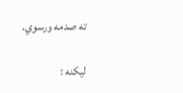ته صدمه ورسوي.

لیکنه :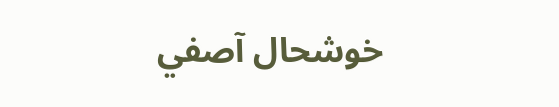خوشحال آصفي